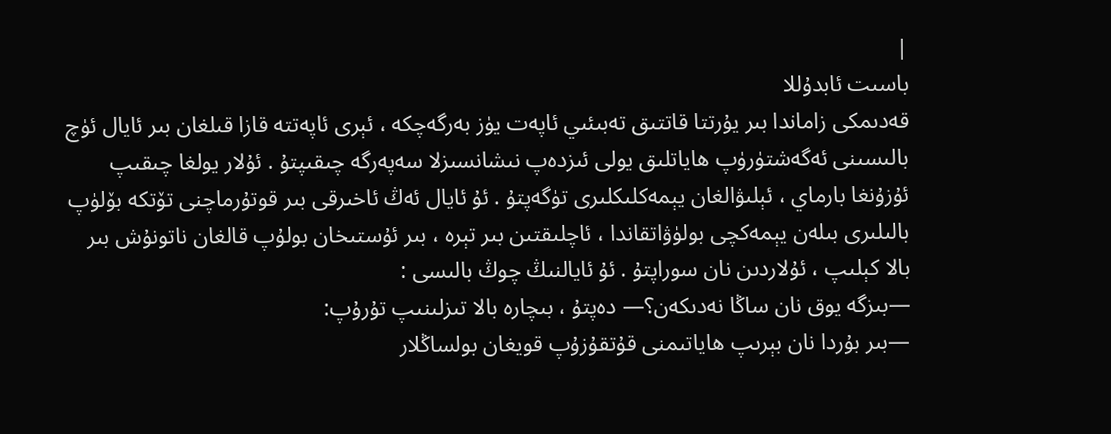|
باسىت ئابدۇللا
قەدىمكى زاماندا بىر يۇرتتا قاتتىق تەبىئىي ئاپەت يۈز بەرگەچكە ، ئېرى ئاپەتتە قازا قىلغان بىر ئايال ئۈچ بالىسىنى ئەگەشتۈرۈپ ھاياتلىق يولى ئىزدەپ نىشانسىزلا سەپەرگە چىقىپتۇ . ئۇلار يولغا چىقىپ ئۇزۇنغا بارماي ، ئېلىۋالغان يېمەكلىكلىرى تۈگەپتۇ . ئۇ ئايال ئەڭ ئاخىرقى بىر قوتۇرماچنى تۆتكە بۆلۈپ بالىلىرى بىلەن يېمەكچى بولۈۋاتقاندا ، ئاچلىقتىن بىر تېرە ، بىر ئۇستىخان بولۇپ قالغان ناتونۇش بىر بالا كېلىپ ، ئۇلاردىن نان سوراپتۇ . ئۇ ئايالنىڭ چوڭ بالىسى :
—بىزگە يوق نان ساڭا نەدىكەن؟— دەپتۇ ، بىچارە بالا تىزلىنىپ تۇرۇپ:
—بىر بۇردا نان بېرىپ ھاياتىمنى قۇتقۇزۇپ قويغان بولساڭلار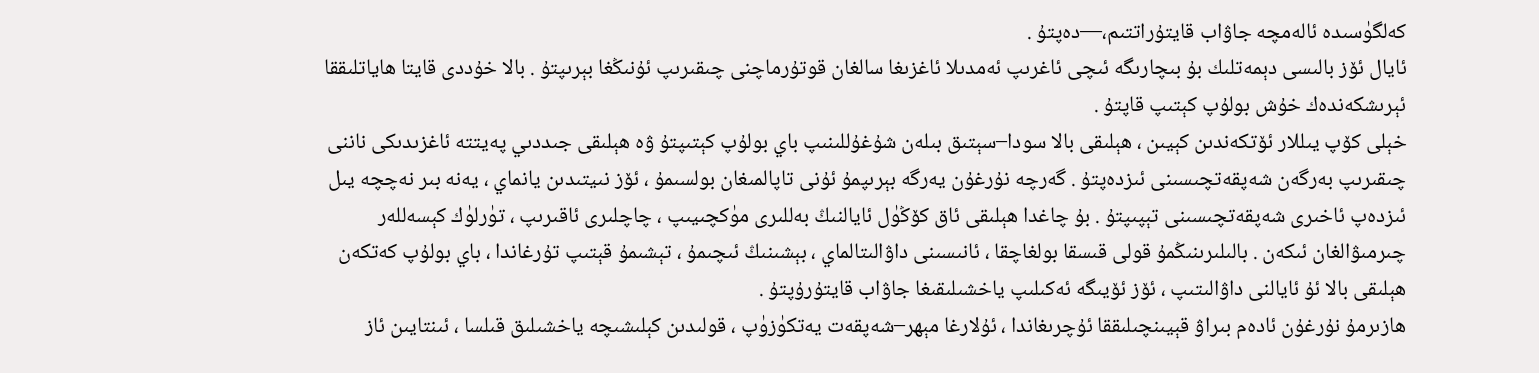كەلگۈسىدە ئالەمچە جاۋاب قايتۇراتتىم،—دەپتۇ .
ئايال ئۆز بالىسى دېمەتلىك بۇ بىچارىگە ئىچى ئاغرىپ ئەمدىلا ئاغزىغا سالغان قوتۇرماچنى چىقىرىپ ئۇنىڭغا بېرىپتۇ . بالا خۇددى قايتا ھاياتلىققا ئېرىشكەندەك خۇش بولۇپ كېتىپ قاپتۇ .
خېلى كۆپ يىللار ئۆتكەندىن كېيىن ، ھېلىقى بالا سودا–سېتىق بىلەن شۇغۇللىنىپ باي بولۇپ كېتىپتۇ ۋە ھېلىقى جىددىي پەيتتە ئاغزىدىكى ناننى چىقىرىپ بەرگەن شەپقەتچىسىنى ئىزدەپتۇ . گەرچە نۇرغۇن يەرگە بېرىپمۇ ئۇنى تاپالمىغان بولسىمۇ ، ئۆز نىيتىدىن يانماي ، يەنە بىر نەچچە يىل ئىزدەپ ئاخىرى شەپقەتچىسىنى تېپىپتۇ . بۇ چاغدا ھېلىقى ئاق كۆڭۈل ئايالنىڭ بەللىرى مۈكچىيىپ ، چاچلىرى ئاقىرىپ ، تۈرلۈك كېسەللەر چىرمىۋالغان ئىكەن . بالىلىرىنىڭمۇ قولى قىسقا بولغاچقا ، ئانىسىنى داۋالىتالماي ، بېشىنىڭ ئىچىمۇ ، تېشىمۇ قېتىپ تۇرغاندا ، باي بولۇپ كەتكەن ھېلىقى بالا ئۇ ئايالنى داۋالىتىپ ، ئۆز ئۆيىگە ئەكىلىپ ياخشىلىقىغا جاۋاب قايتۇرۇپتۇ .
ھازىرمۇ نۇرغۇن ئادەم بىراۋ قېيىنچىلىققا ئۇچرىغاندا ، ئۇلارغا مېھر–شەپقەت يەتكۈزۈپ ، قولىدىن كېلىشىچە ياخشىلىق قىلسا ، ئىنتايىن ئاز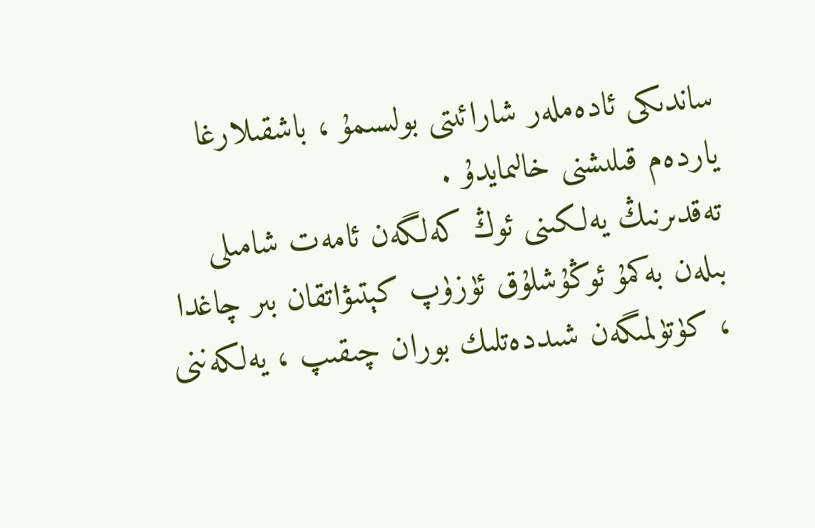ساندىكى ئادەملەر شارائىتى بولسىمۇ ، باشقىلارغا ياردەم قىلىشنى خالىمايدۇ .
تەقدىرنىڭ يەلكىنى ئوڭ كەلگەن ئامەت شامىلى بىلەن بەكمۇ ئوڭۇشلۇق ئۈزۈپ كېتىۋاتقان بىر چاغدا ، كۈتۈلمىگەن شىددەتلىك بوران چىقىپ ، يەلكەننى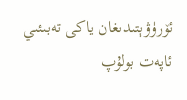ئۆرۈۋېتىدىغان ياكى تەبىئىي ئاپەت بولۇپ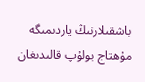باشقىلارنىڭ ياردىمىگە مۇھتاج بولۇپ قالىدىغان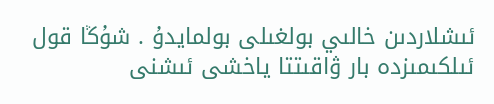ئىشلاردىن خالىي بولغىلى بولمايدۇ . شۇڭا قول ئىلكىمىزدە بار ۋاقىتتا ياخشى ئىشنى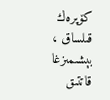كۆپرەك قىلساق ، بېشىمىزغا قاتتىق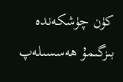كۈن چۈشكەندە بىزگىمۇ ھەسسىلەپ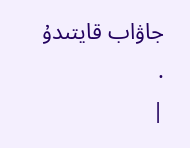جاۋاب قايتىدۇ .
|